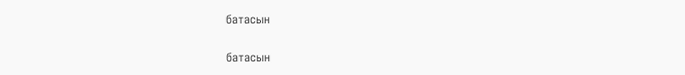батасын

батасын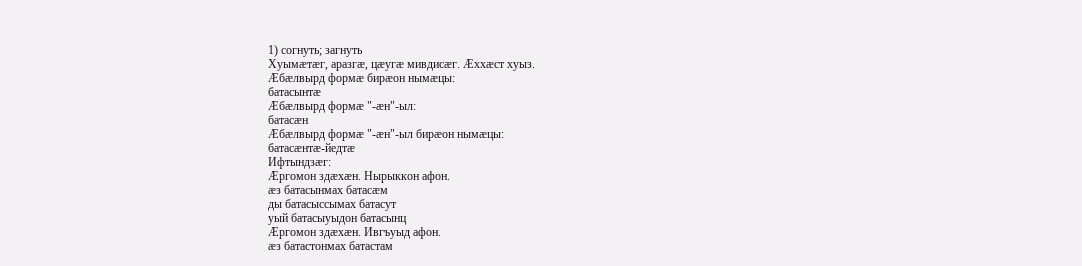1) согнуть; загнуть
Хуымæтæг, аразгæ, цæугæ мивдисæг. Æххæст хуыз.
Æбæлвырд формæ бирæон нымæцы:
батасынтæ
Æбæлвырд формæ "-æн"-ыл:
батасæн
Æбæлвырд формæ "-æн"-ыл бирæон нымæцы:
батасæнтæ-йедтæ
Ифтындзæг:
Æргомон здæхæн. Нырыккон афон.
æз батасынмах батасæм
ды батасыссымах батасут
уый батасыуыдон батасынц
Æргомон здæхæн. Ивгъуыд афон.
æз батастонмах батастам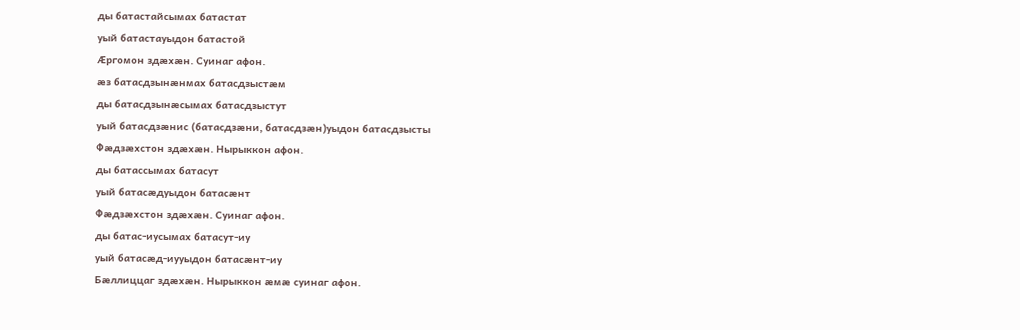ды батастайсымах батастат
уый батастауыдон батастой
Æргомон здæхæн. Суинаг афон.
æз батасдзынæнмах батасдзыстæм
ды батасдзынæсымах батасдзыстут
уый батасдзæнис (батасдзæни, батасдзæн)уыдон батасдзысты
Фæдзæхстон здæхæн. Нырыккон афон.
ды батассымах батасут
уый батасæдуыдон батасæнт
Фæдзæхстон здæхæн. Суинаг афон.
ды батас-иусымах батасут-иу
уый батасæд-иууыдон батасæнт-иу
Бæллиццаг здæхæн. Нырыккон æмæ суинаг афон.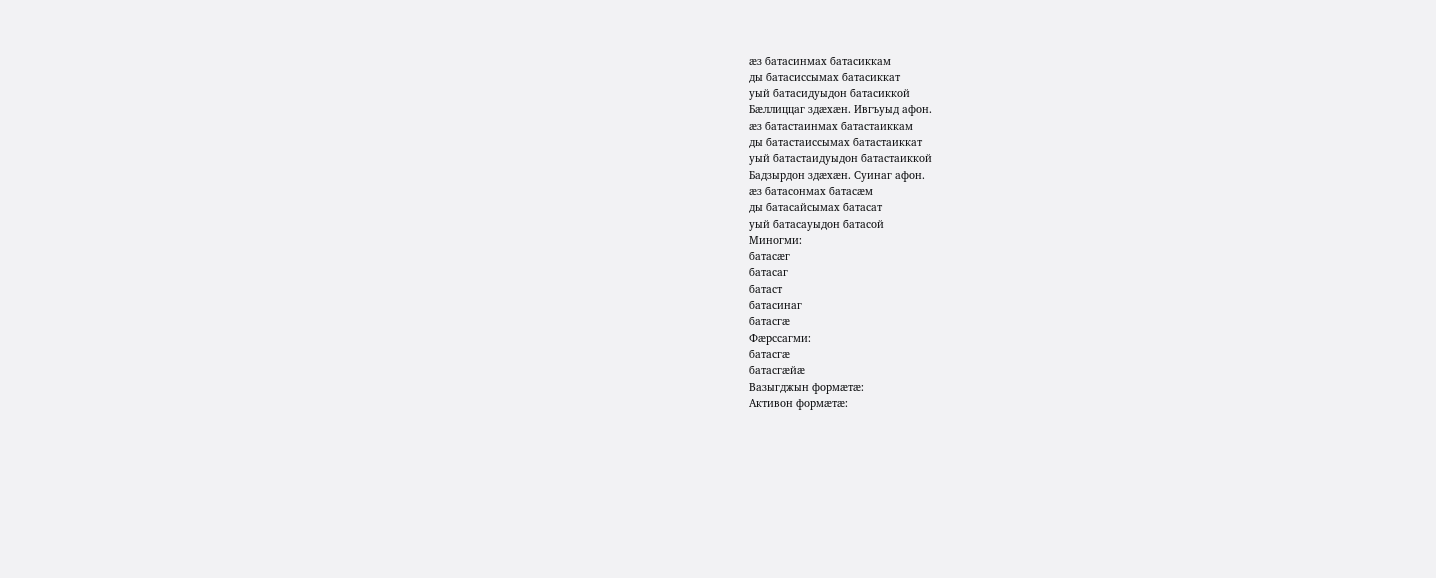æз батасинмах батасиккам
ды батасиссымах батасиккат
уый батасидуыдон батасиккой
Бæллиццаг здæхæн. Ивгъуыд афон.
æз батастаинмах батастаиккам
ды батастаиссымах батастаиккат
уый батастаидуыдон батастаиккой
Бадзырдон здæхæн. Суинаг афон.
æз батасонмах батасæм
ды батасайсымах батасат
уый батасауыдон батасой
Миногми:
батасæг
батасаг
батаст
батасинаг
батасгæ
Фæрссагми:
батасгæ
батасгæйæ
Вазыгджын формæтæ:
Активон формæтæ: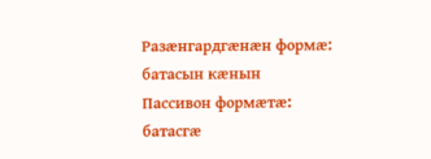Разæнгардгæнæн формæ:
батасын кæнын
Пассивон формæтæ:
батасгæ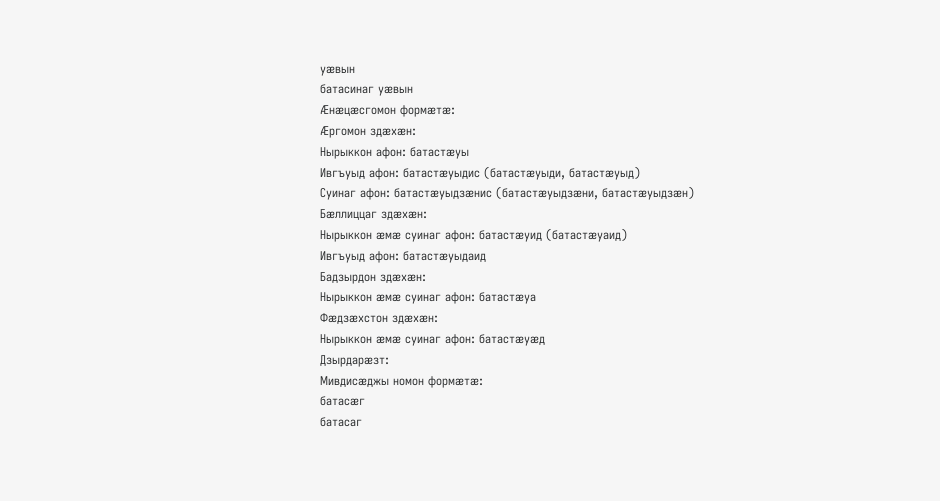уæвын
батасинаг уæвын
Æнæцæсгомон формæтæ:
Æргомон здæхæн:
Нырыккон афон: батастæуы
Ивгъуыд афон: батастæуыдис (батастæуыди, батастæуыд)
Суинаг афон: батастæуыдзæнис (батастæуыдзæни, батастæуыдзæн)
Бæллиццаг здæхæн:
Нырыккон æмæ суинаг афон: батастæуид (батастæуаид)
Ивгъуыд афон: батастæуыдаид
Бадзырдон здæхæн:
Нырыккон æмæ суинаг афон: батастæуа
Фæдзæхстон здæхæн:
Нырыккон æмæ суинаг афон: батастæуæд
Дзырдарæзт:
Мивдисæджы номон формæтæ:
батасæг
батасаг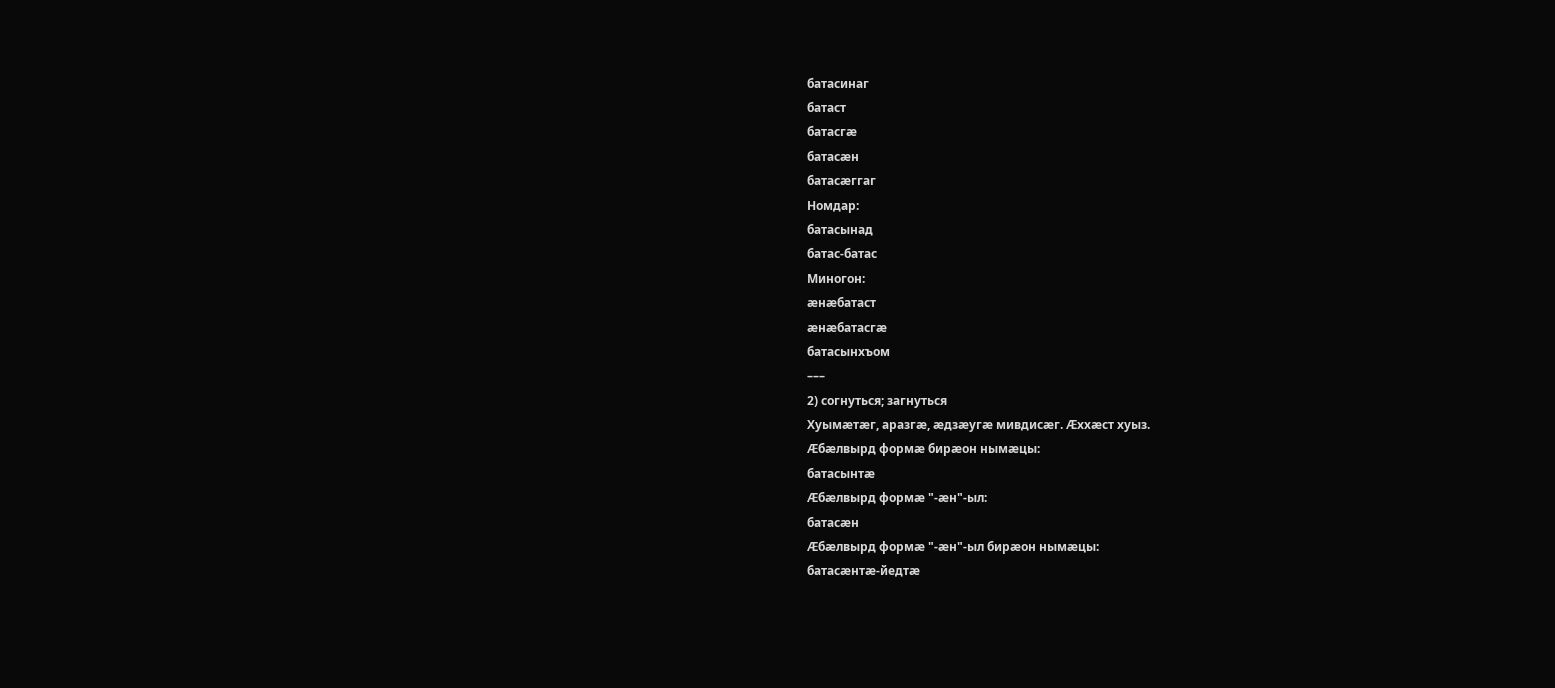батасинаг
батаст
батасгæ
батасæн
батасæггаг
Номдар:
батасынад
батас-батас
Миногон:
æнæбатаст
æнæбатасгæ
батасынхъом
–––
2) согнуться; загнуться
Хуымæтæг, аразгæ, æдзæугæ мивдисæг. Æххæст хуыз.
Æбæлвырд формæ бирæон нымæцы:
батасынтæ
Æбæлвырд формæ "-æн"-ыл:
батасæн
Æбæлвырд формæ "-æн"-ыл бирæон нымæцы:
батасæнтæ-йедтæ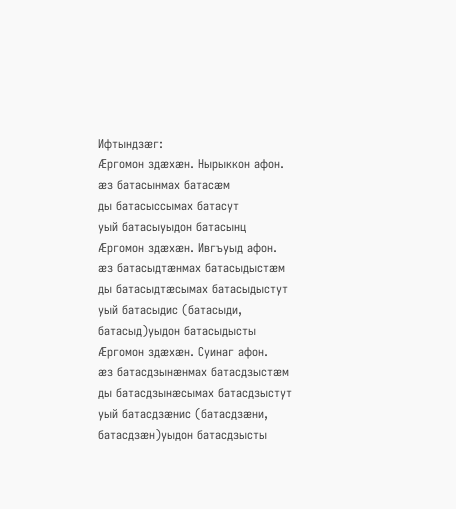Ифтындзæг:
Æргомон здæхæн. Нырыккон афон.
æз батасынмах батасæм
ды батасыссымах батасут
уый батасыуыдон батасынц
Æргомон здæхæн. Ивгъуыд афон.
æз батасыдтæнмах батасыдыстæм
ды батасыдтæсымах батасыдыстут
уый батасыдис (батасыди, батасыд)уыдон батасыдысты
Æргомон здæхæн. Суинаг афон.
æз батасдзынæнмах батасдзыстæм
ды батасдзынæсымах батасдзыстут
уый батасдзæнис (батасдзæни, батасдзæн)уыдон батасдзысты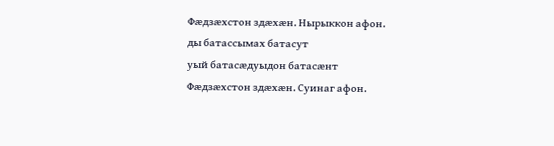Фæдзæхстон здæхæн. Нырыккон афон.
ды батассымах батасут
уый батасæдуыдон батасæнт
Фæдзæхстон здæхæн. Суинаг афон.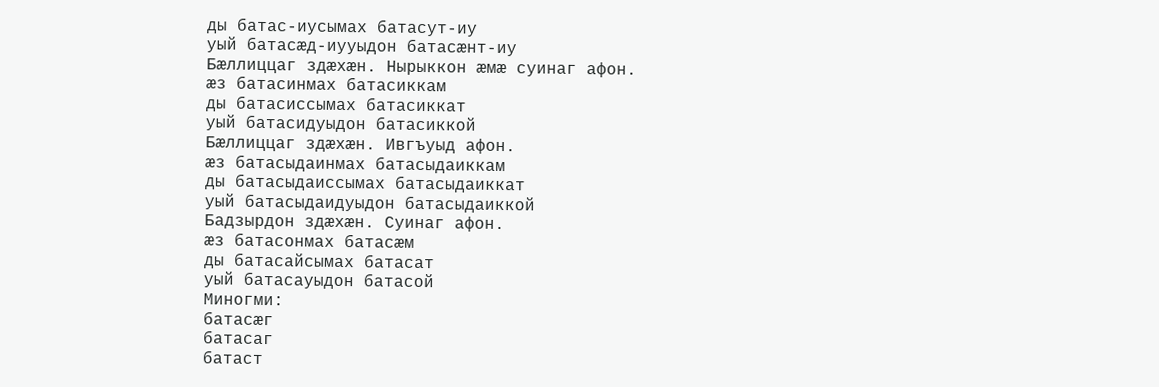ды батас-иусымах батасут-иу
уый батасæд-иууыдон батасæнт-иу
Бæллиццаг здæхæн. Нырыккон æмæ суинаг афон.
æз батасинмах батасиккам
ды батасиссымах батасиккат
уый батасидуыдон батасиккой
Бæллиццаг здæхæн. Ивгъуыд афон.
æз батасыдаинмах батасыдаиккам
ды батасыдаиссымах батасыдаиккат
уый батасыдаидуыдон батасыдаиккой
Бадзырдон здæхæн. Суинаг афон.
æз батасонмах батасæм
ды батасайсымах батасат
уый батасауыдон батасой
Миногми:
батасæг
батасаг
батаст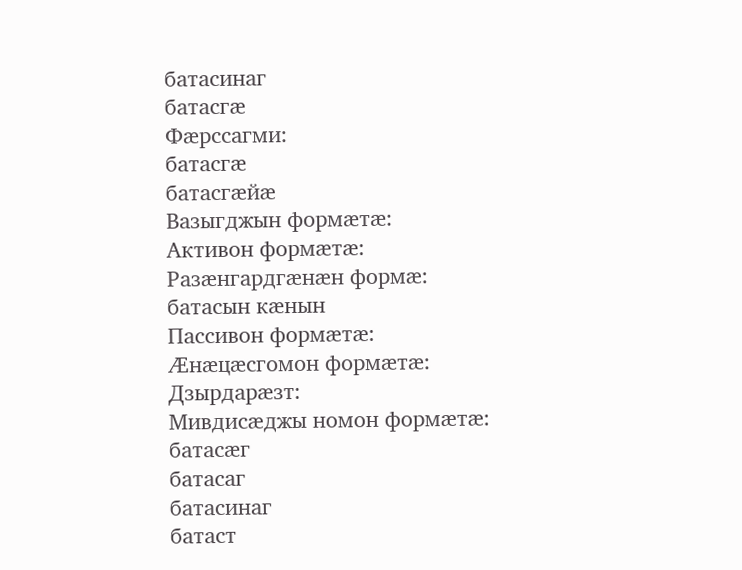батасинаг
батасгæ
Фæрссагми:
батасгæ
батасгæйæ
Вазыгджын формæтæ:
Активон формæтæ:
Разæнгардгæнæн формæ:
батасын кæнын
Пассивон формæтæ:
Æнæцæсгомон формæтæ:
Дзырдарæзт:
Мивдисæджы номон формæтæ:
батасæг
батасаг
батасинаг
батаст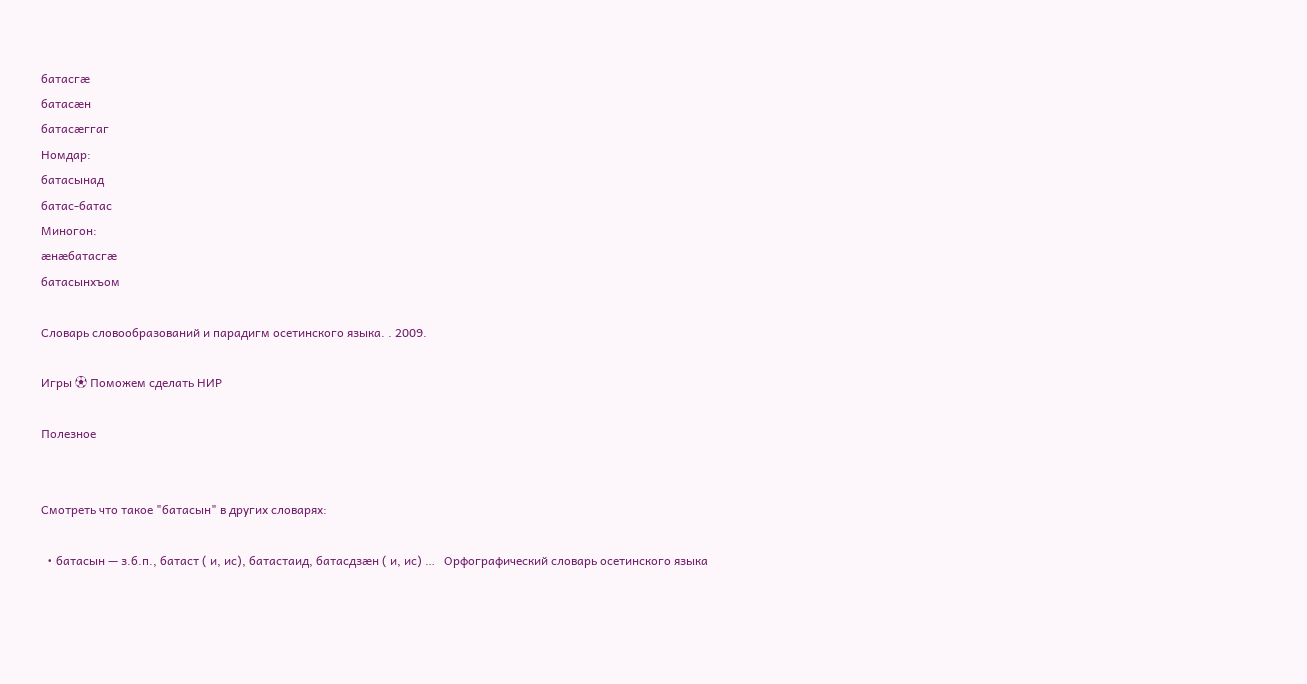батасгæ
батасæн
батасæггаг
Номдар:
батасынад
батас-батас
Миногон:
æнæбатасгæ
батасынхъом

Словарь словообразований и парадигм осетинского языка. . 2009.

Игры ⚽ Поможем сделать НИР

Полезное


Смотреть что такое "батасын" в других словарях:

  • батасын — з.б.п., батаст ( и, ис), батастаид, батасдзæн ( и, ис) …   Орфографический словарь осетинского языка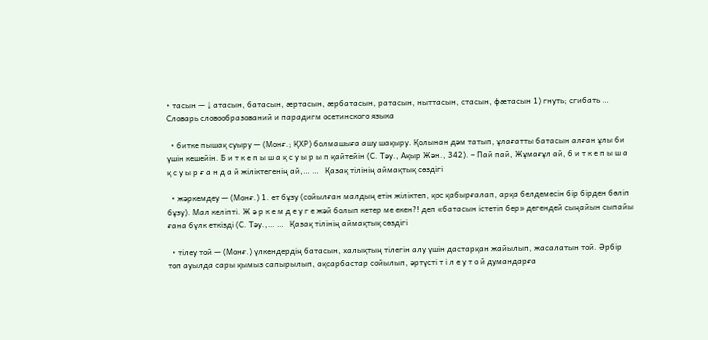• тасын — ↓ атасын, батасын, æртасын, æрбатасын, ратасын, ныттасын, стасын, фæтасын 1) гнуть; сгибать …   Словарь словообразований и парадигм осетинского языка

  • битке пышақ суыру — (Монғ.; ҚХР) болмашыға ашу шақыру. Қолынан дәм татып, ұлағатты батасын алған ұлы би үшін кешейін. Б и т к е п ы ш а қ с у ы р ы п қайтейін (С. Тәу., Ақыр Жән., 342). – Пай пай, Жұмағұл ай, б и т к е п ы ш а қ с у ы р ғ а н д а й жіліктегенің ай,… …   Қазақ тілінің аймақтық сөздігі

  • жәркемдеу — (Монғ.) 1. ет бұзу (сойылған малдың етін жіліктеп, қос қабырғалап, арқа белдемесін бір бірден бөліп бұзу). Мал келіпті. Ж ә р к е м д е у г е жәй болып кетер ме екен?! деп «батасын істетіп бер» дегендей сыңайын сыпайы ғана бүлк еткізді (С. Тәу.,… …   Қазақ тілінің аймақтық сөздігі

  • тілеу той — (Монғ.) үлкендердің батасын, халықтың тілегін алу үшін дастарқан жайылып, жасалатын той. Әрбір топ ауылда сары қымыз сапырылып, ақсарбастар сойылып, әртүсті т і л е у т о й думандарға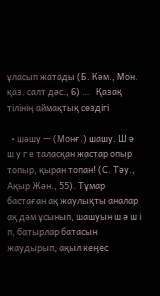ұласып жатады (Б. Кәм., Мон. қаз. салт дәс., 6) …   Қазақ тілінің аймақтық сөздігі

  • шәшу — (Монғ.) шашу. Ш ә ш у г е таласқан жастар опыр топыр, қыран топан! (С. Тәу., Ақыр Жән., 55). Тұмар бастаған ақ жаулықты аналар ақ дәм ұсынып, шашуын ш ә ш і п, батырлар батасын жаудырып, ақыл кеңес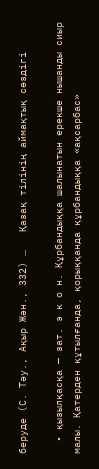беруде (С. Тәу., Ақыр Жән., 332) …   Қазақ тілінің аймақтық сөздігі

  • қызылқасқа — зат. э к о н. Құрбандыққа шалынатын ерекше нышанды сиыр малы. Қатерден құтылғанда, қорыққанда құрбандыққа «ақсарбас»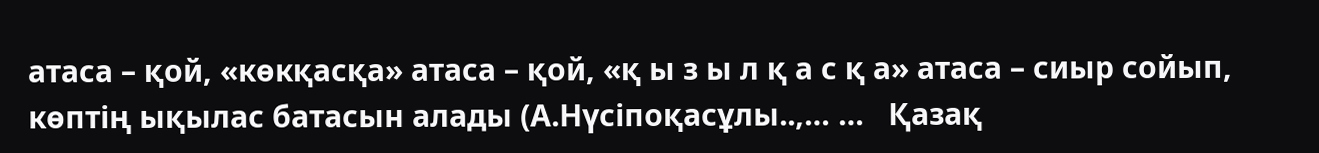атаса – қой, «көкқасқа» атаса – қой, «қ ы з ы л қ а с қ а» атаса – сиыр сойып, көптің ықылас батасын алады (А.Нүсіпоқасұлы..,… …   Қазақ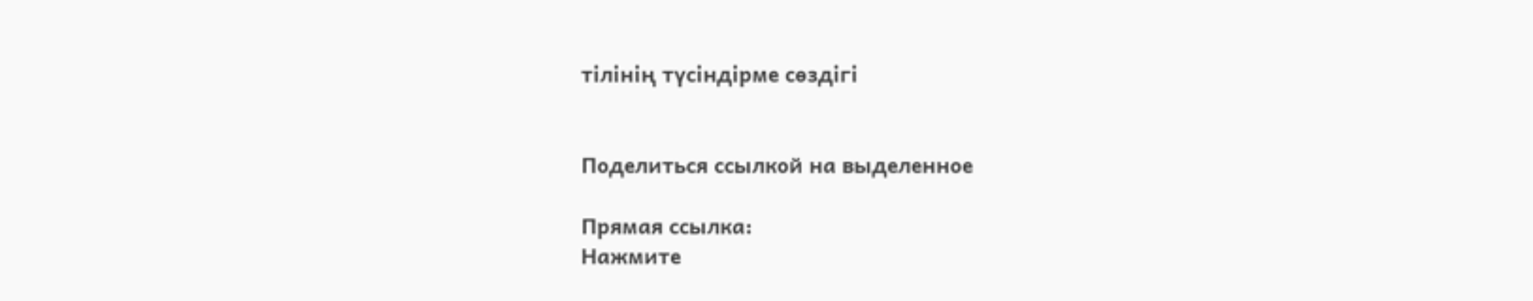тілінің түсіндірме сөздігі


Поделиться ссылкой на выделенное

Прямая ссылка:
Нажмите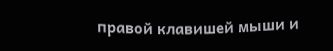правой клавишей мыши и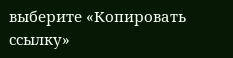выберите «Копировать ссылку»